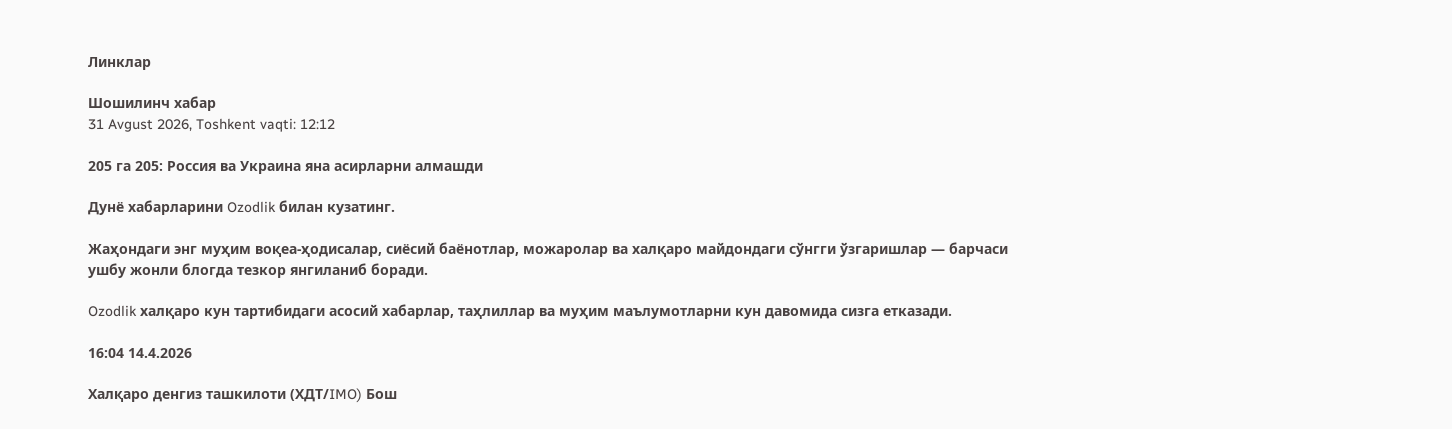Линклар

Шошилинч хабар
31 Avgust 2026, Toshkent vaqti: 12:12

205 га 205: Россия ва Украина яна асирларни алмашди

Дунё хабарларини Ozodlik билан кузатинг.

Жаҳондаги энг муҳим воқеа-ҳодисалар, сиёсий баёнотлар, можаролар ва халқаро майдондаги сўнгги ўзгаришлар — барчаси ушбу жонли блогда тезкор янгиланиб боради.

Ozodlik халқаро кун тартибидаги асосий хабарлар, таҳлиллар ва муҳим маълумотларни кун давомида сизга етказади.

16:04 14.4.2026

Халқаро денгиз ташкилоти (ХДТ/IMO) Бош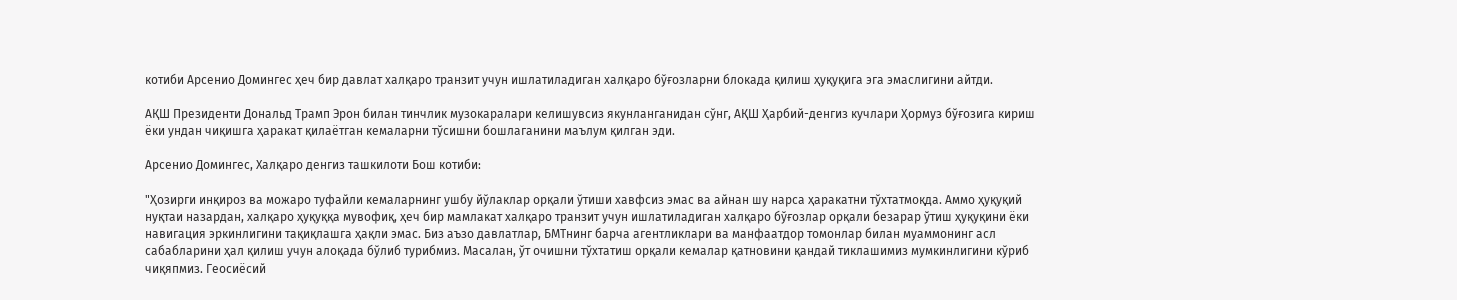котиби Арсенио Домингес ҳеч бир давлат халқаро транзит учун ишлатиладиган халқаро бўғозларни блокада қилиш ҳуқуқига эга эмаслигини айтди.

АҚШ Президенти Дональд Трамп Эрон билан тинчлик музокаралари келишувсиз якунланганидан сўнг, АҚШ Ҳарбий-денгиз кучлари Ҳормуз бўғозига кириш ёки ундан чиқишга ҳаракат қилаётган кемаларни тўсишни бошлаганини маълум қилган эди.

Арсенио Домингес, Халқаро денгиз ташкилоти Бош котиби:

"Ҳозирги инқироз ва можаро туфайли кемаларнинг ушбу йўлаклар орқали ўтиши хавфсиз эмас ва айнан шу нарса ҳаракатни тўхтатмоқда. Аммо ҳуқуқий нуқтаи назардан, халқаро ҳуқуққа мувофиқ, ҳеч бир мамлакат халқаро транзит учун ишлатиладиган халқаро бўғозлар орқали безарар ўтиш ҳуқуқини ёки навигация эркинлигини тақиқлашга ҳақли эмас. Биз аъзо давлатлар, БМТнинг барча агентликлари ва манфаатдор томонлар билан муаммонинг асл сабабларини ҳал қилиш учун алоқада бўлиб турибмиз. Масалан, ўт очишни тўхтатиш орқали кемалар қатновини қандай тиклашимиз мумкинлигини кўриб чиқяпмиз. Геосиёсий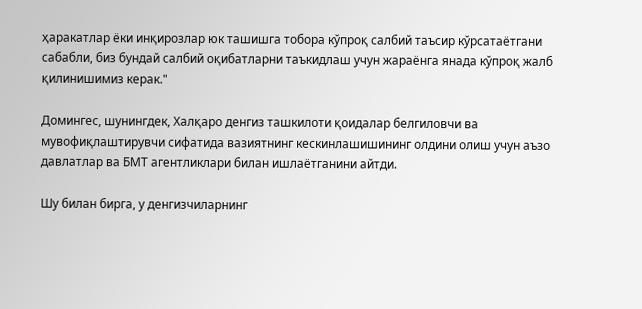ҳаракатлар ёки инқирозлар юк ташишга тобора кўпроқ салбий таъсир кўрсатаётгани сабабли, биз бундай салбий оқибатларни таъкидлаш учун жараёнга янада кўпроқ жалб қилинишимиз керак."

Домингес, шунингдек, Халқаро денгиз ташкилоти қоидалар белгиловчи ва мувофиқлаштирувчи сифатида вазиятнинг кескинлашишининг олдини олиш учун аъзо давлатлар ва БМТ агентликлари билан ишлаётганини айтди.

Шу билан бирга, у денгизчиларнинг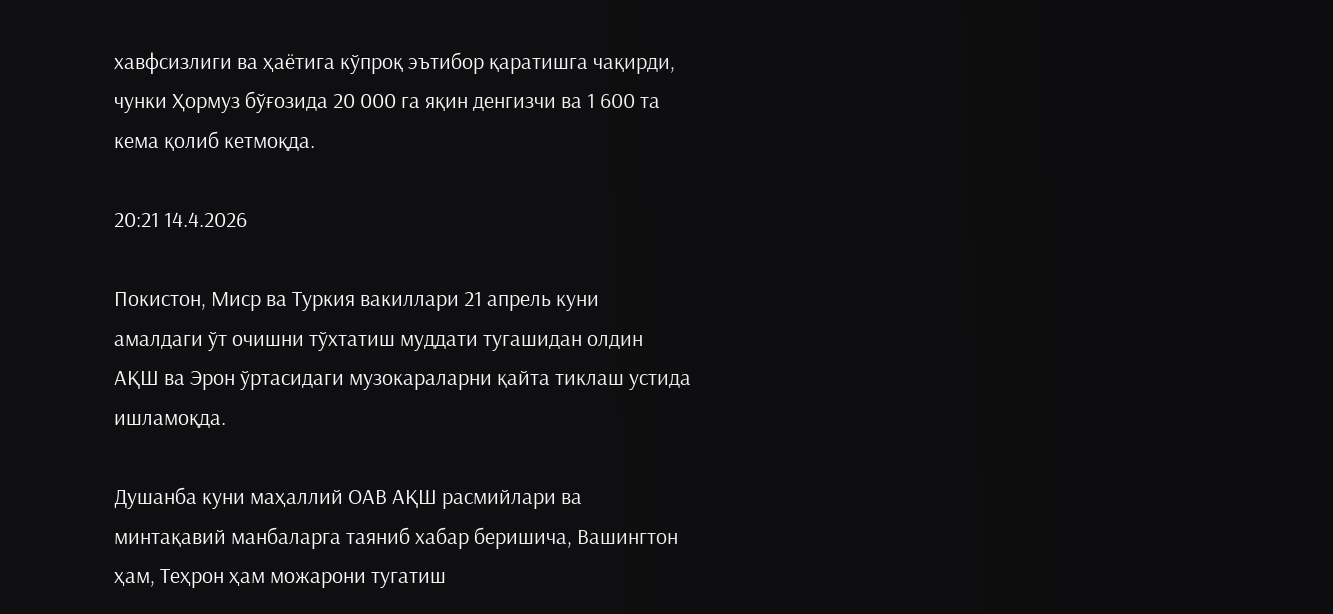хавфсизлиги ва ҳаётига кўпроқ эътибор қаратишга чақирди, чунки Ҳормуз бўғозида 20 000 га яқин денгизчи ва 1 600 та кема қолиб кетмоқда.

20:21 14.4.2026

Покистон, Миср ва Туркия вакиллари 21 апрель куни амалдаги ўт очишни тўхтатиш муддати тугашидан олдин АҚШ ва Эрон ўртасидаги музокараларни қайта тиклаш устида ишламоқда.

Душанба куни маҳаллий ОАВ АҚШ расмийлари ва минтақавий манбаларга таяниб хабар беришича, Вашингтон ҳам, Теҳрон ҳам можарони тугатиш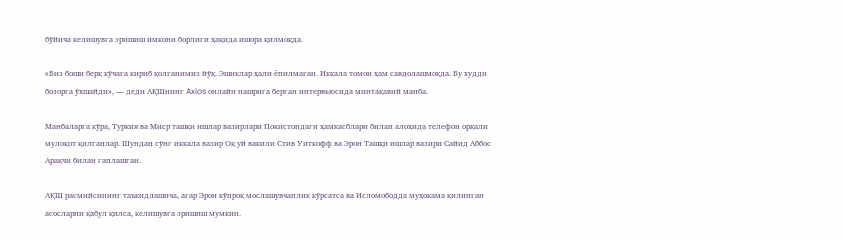бўйича келишувга эришиш имкони борлиги ҳақида ишора қилмоқда.

«Биз боши берк кўчага кириб қолганимиз йўқ. Эшиклар ҳали ёпилмаган. Иккала томон ҳам савдолашмоқда. Бу худди бозорга ўхшайди», — деди АҚШнинг Axios онлайн нашрига берган интервьюсида минтақавий манба.

Манбаларга кўра, Туркия ва Миср ташқи ишлар вазирлари Покистондаги ҳамкасблари билан алоҳида телефон орқали мулоқот қилганлар. Шундан сўнг иккала вазир Оқ уй вакили Стив Уиткофф ва Эрон Ташқи ишлар вазири Сайид Аббос Арақчи билан гаплашган.

АҚШ расмийсининг таъкидлашича, агар Эрон кўпроқ мослашувчанлик кўрсатса ва Исломободда муҳокама қилинган асосларни қабул қилса, келишувга эришиш мумкин.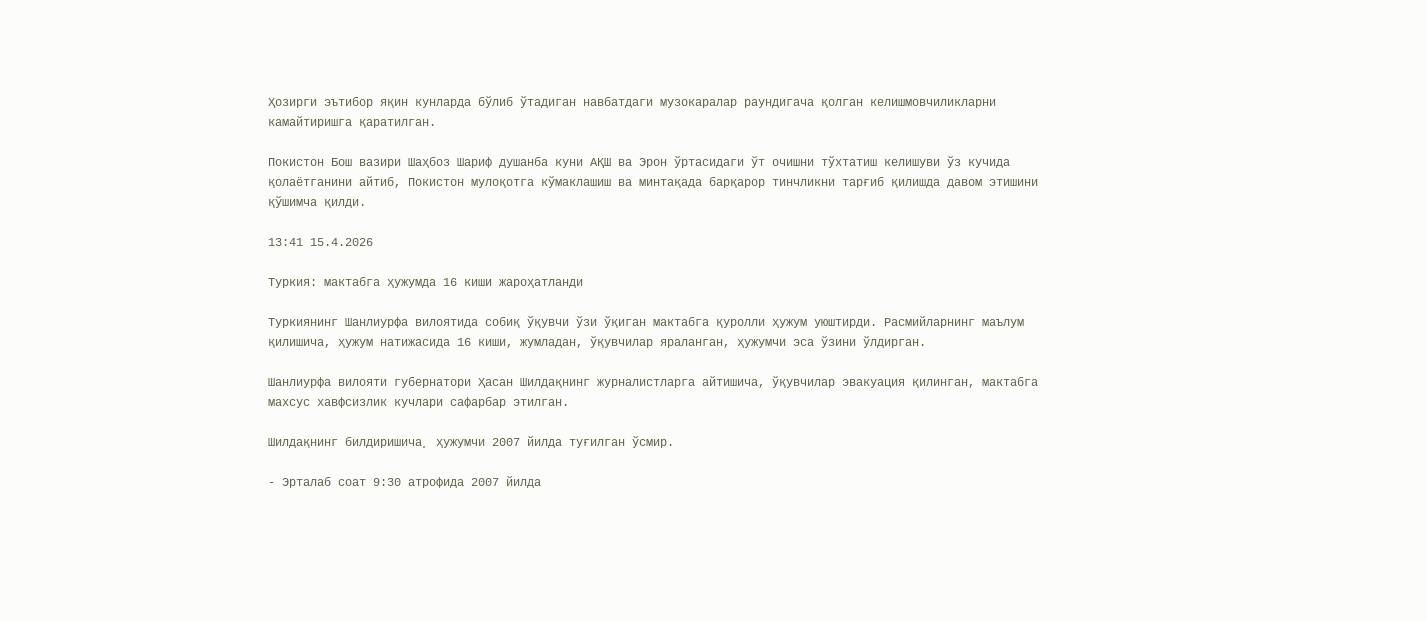Ҳозирги эътибор яқин кунларда бўлиб ўтадиган навбатдаги музокаралар раундигача қолган келишмовчиликларни камайтиришга қаратилган.

Покистон Бош вазири Шаҳбоз Шариф душанба куни АҚШ ва Эрон ўртасидаги ўт очишни тўхтатиш келишуви ўз кучида қолаётганини айтиб, Покистон мулоқотга кўмаклашиш ва минтақада барқарор тинчликни тарғиб қилишда давом этишини қўшимча қилди.

13:41 15.4.2026

Туркия: мактабга ҳужумда 16 киши жароҳатланди

Туркиянинг Шанлиурфа вилоятида собиқ ўқувчи ўзи ўқиган мактабга қуролли ҳужум уюштирди. Расмийларнинг маълум қилишича, ҳужум натижасида 16 киши, жумладан, ўқувчилар яраланган, ҳужумчи эса ўзини ўлдирган.

Шанлиурфа вилояти губернатори Ҳасан Шилдақнинг журналистларга айтишича, ўқувчилар эвакуация қилинган, мактабга махсус хавфсизлик кучлари сафарбар этилган.

Шилдақнинг билдиришича¸ ҳужумчи 2007 йилда туғилган ўсмир.

- Эрталаб соат 9:30 атрофида 2007 йилда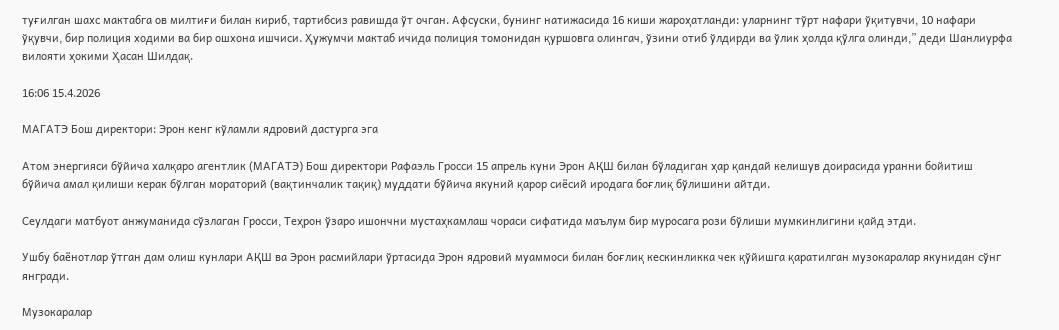туғилган шахс мактабга ов милтиғи билан кириб, тартибсиз равишда ўт очган. Афсуски, бунинг натижасида 16 киши жароҳатланди: уларнинг тўрт нафари ўқитувчи, 10 нафари ўқувчи, бир полиция ходими ва бир ошхона ишчиси. Ҳужумчи мактаб ичида полиция томонидан қуршовга олингач, ўзини отиб ўлдирди ва ўлик ҳолда қўлга олинди,” деди Шанлиурфа вилояти ҳокими Ҳасан Шилдақ.

16:06 15.4.2026

МАГАТЭ Бош директори: Эрон кенг кўламли ядровий дастурга эга

Атом энергияси бўйича халқаро агентлик (МАГАТЭ) Бош директори Рафаэль Гросси 15 апрель куни Эрон АҚШ билан бўладиган ҳар қандай келишув доирасида уранни бойитиш бўйича амал қилиши керак бўлган мораторий (вақтинчалик тақиқ) муддати бўйича якуний қарор сиёсий иродага боғлиқ бўлишини айтди.

Сеулдаги матбуот анжуманида сўзлаган Гросси, Теҳрон ўзаро ишончни мустаҳкамлаш чораси сифатида маълум бир муросага рози бўлиши мумкинлигини қайд этди.

Ушбу баёнотлар ўтган дам олиш кунлари АҚШ ва Эрон расмийлари ўртасида Эрон ядровий муаммоси билан боғлиқ кескинликка чек қўйишга қаратилган музокаралар якунидан сўнг янгради.

Музокаралар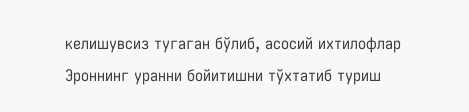келишувсиз тугаган бўлиб, асосий ихтилофлар Эроннинг уранни бойитишни тўхтатиб туриш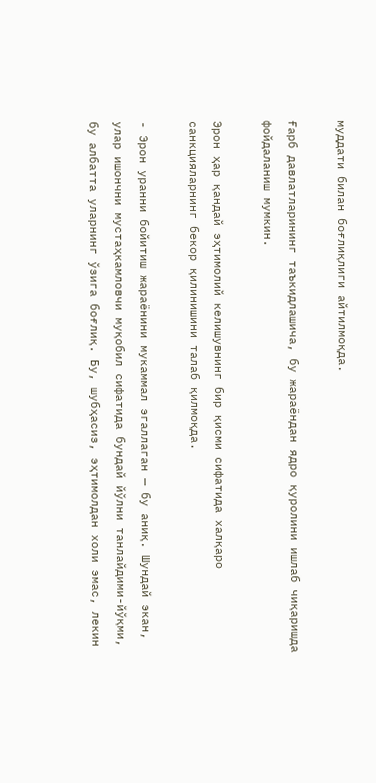муддати билан боғлиқлиги айтилмоқда.

Ғарб давлатларининг таъкидлашича, бу жараёндан ядро қуролини ишлаб чиқаришда фойдаланиш мумкин.

Эрон ҳар қандай эҳтимолий келишувнинг бир қисми сифатида халқаро санкцияларнинг бекор қилинишини талаб қилмоқда.

- Эрон уранни бойитиш жараёнини мукаммал эгаллаган — бу аниқ. Шундай экан, улар ишончни мустаҳкамловчи муқобил сифатида бундай йўлни танлайдими-йўқми, бу албатта уларнинг ўзига боғлиқ. Бу, шубҳасиз, эҳтимолдан холи эмас, лекин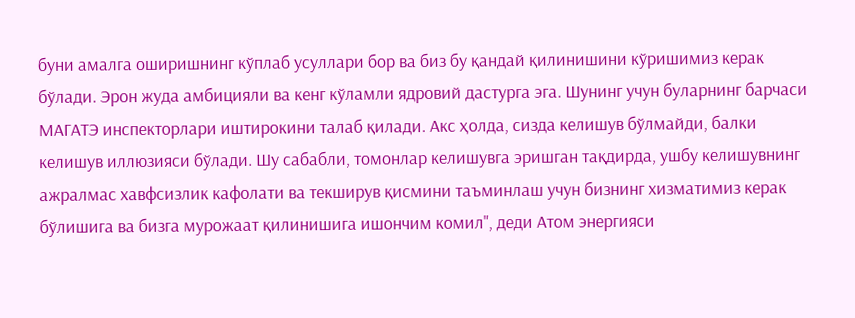буни амалга оширишнинг кўплаб усуллари бор ва биз бу қандай қилинишини кўришимиз керак бўлади. Эрон жуда амбицияли ва кенг кўламли ядровий дастурга эга. Шунинг учун буларнинг барчаси МАГАТЭ инспекторлари иштирокини талаб қилади. Акс ҳолда, сизда келишув бўлмайди, балки келишув иллюзияси бўлади. Шу сабабли, томонлар келишувга эришган тақдирда, ушбу келишувнинг ажралмас хавфсизлик кафолати ва текширув қисмини таъминлаш учун бизнинг хизматимиз керак бўлишига ва бизга мурожаат қилинишига ишончим комил", деди Атом энергияси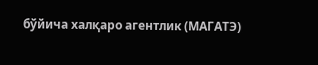бўйича халқаро агентлик (МАГАТЭ)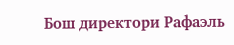Бош директори Рафаэль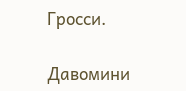Гросси.

Давомини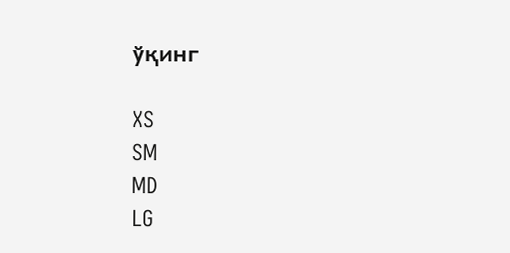ўқинг

XS
SM
MD
LG